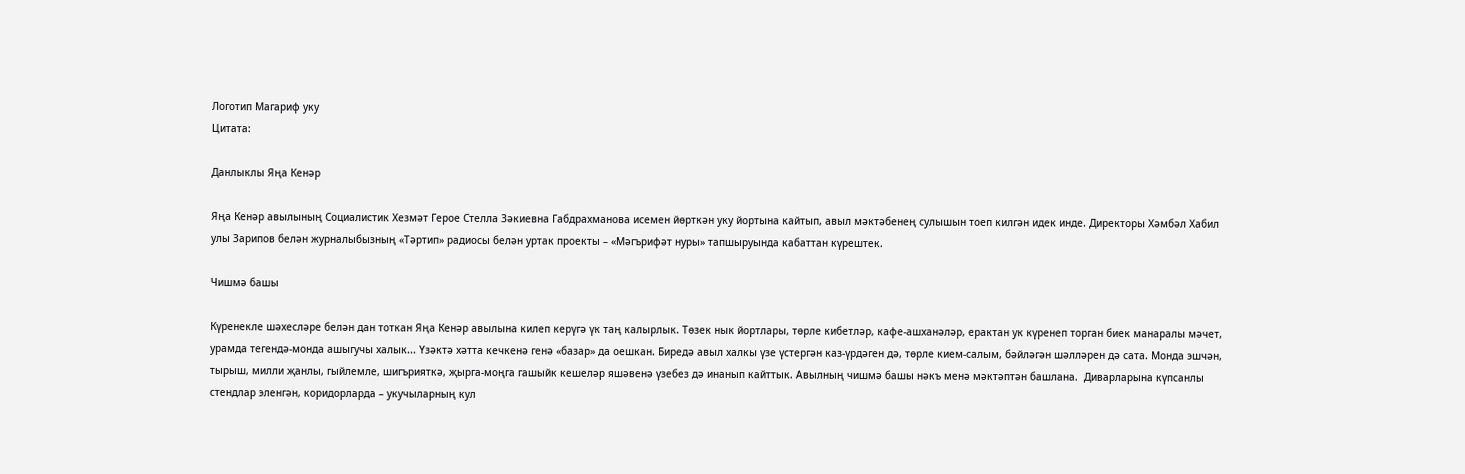Логотип Магариф уку
Цитата:

Данлыклы Яңа Кенәр

Яңа Кенәр авылының Социалистик Хезмәт Герое Стелла Зәкиевна Габдрахманова исемен йөрткән уку йортына кайтып, авыл мәктәбенең сулышын тоеп килгән идек инде. Директоры Хәмбәл Хабил улы Зарипов белән журналыбызның «Тәртип» радиосы белән уртак проекты – «Мәгърифәт нуры» тапшыруында кабаттан күрештек.

Чишмә башы

Күренекле шәхесләре белән дан тоткан Яңа Кенәр авылына килеп керүгә үк таң калырлык. Төзек нык йортлары, төрле кибетләр, кафе-ашханәләр, ерактан ук күренеп торган биек манаралы мәчет, урамда тегендә-монда ашыгучы халык... Үзәктә хәтта кечкенә генә «базар» да оешкан. Биредә авыл халкы үзе үстергән каз-үрдәген дә, төрле кием-салым, бәйләгән шәлләрен дә сата. Монда эшчән, тырыш, милли җанлы, гыйлемле, шигърияткә, җырга-моңга гашыйк кешеләр яшәвенә үзебез дә инанып кайттык. Авылның чишмә башы нәкъ менә мәктәптән башлана.  Диварларына күпсанлы стендлар эленгән, коридорларда – укучыларның кул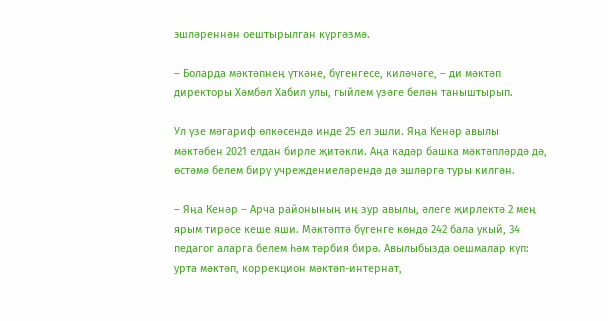эшләреннән оештырылган күргәзмә.

– Боларда мәктәпнең үткәне, бүгенгесе, киләчәге, – ди мәктәп директоры Хәмбәл Хабил улы, гыйлем үзәге белән таныштырып.

Ул үзе мәгариф өлкәсендә инде 25 ел эшли. Яңа Кенәр авылы мәктәбен 2021 елдан бирле җитәкли. Аңа кадәр башка мәктәпләрдә дә, өстәмә белем бирү учреждениеләрендә дә эшләргә туры килгән.

– Яңа Кенәр – Арча районының иң зур авылы, әлеге җирлектә 2 мең ярым тирәсе кеше яши. Мәктәптә бүгенге көндә 242 бала укый, 34 педагог аларга белем һәм тәрбия бирә. Авылыбызда оешмалар күп: урта мәктәп, коррекцион мәктәп-интернат,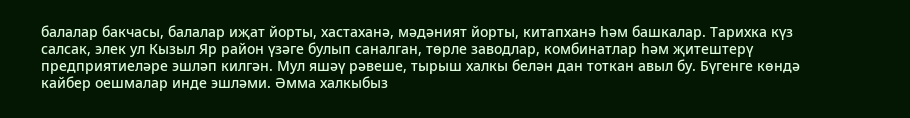балалар бакчасы, балалар иҗат йорты, хастаханә, мәдәният йорты, китапханә һәм башкалар. Тарихка күз салсак, элек ул Кызыл Яр район үзәге булып саналган, төрле заводлар, комбинатлар һәм җитештерү предприятиеләре эшләп килгән. Мул яшәү рәвеше, тырыш халкы белән дан тоткан авыл бу. Бүгенге көндә кайбер оешмалар инде эшләми. Әмма халкыбыз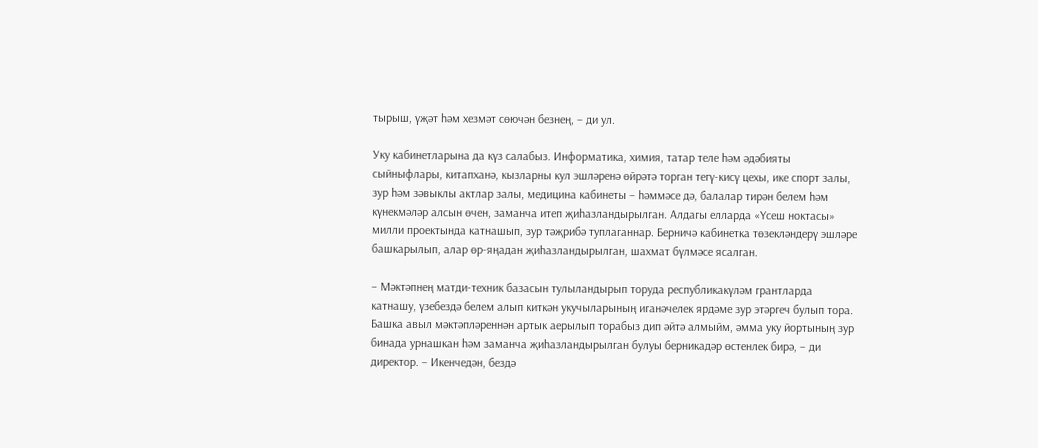тырыш, үҗәт һәм хезмәт сөючән безнең, – ди ул.

Уку кабинетларына да күз салабыз. Информатика, химия, татар теле һәм әдәбияты сыйныфлары, китапханә, кызларны кул эшләренә өйрәтә торган тегү-кисү цехы, ике спорт залы, зур һәм зәвыклы актлар залы, медицина кабинеты – һәммәсе дә, балалар тирән белем һәм күнекмәләр алсын өчен, заманча итеп җиһазландырылган. Алдагы елларда «Үсеш ноктасы» милли проектында катнашып, зур тәҗрибә туплаганнар. Берничә кабинетка төзекләндерү эшләре башкарылып, алар өр-яңадан җиһазландырылган, шахмат бүлмәсе ясалган.

– Мәктәпнең матди-техник базасын тулыландырып торуда республикакүләм грантларда катнашу, үзебездә белем алып киткән укучыларының иганәчелек ярдәме зур этәргеч булып тора. Башка авыл мәктәпләреннән артык аерылып торабыз дип әйтә алмыйм, әмма уку йортының зур бинада урнашкан һәм заманча җиһазландырылган булуы берникадәр өстенлек бирә, – ди директор. – Икенчедән, бездә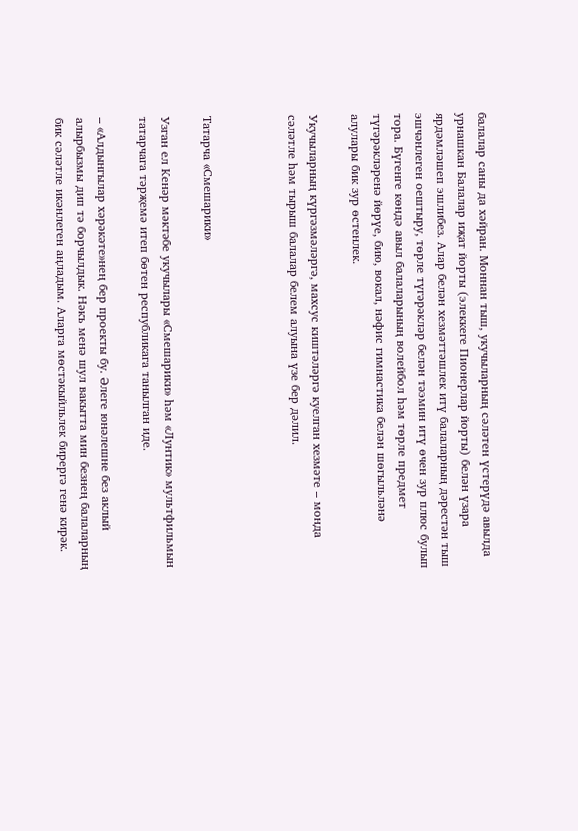балалар саны да хәйран. Моннан тыш, укучыларның сәләтен үстерүдә авылда урнашкан Балалар иҗат йорты (элеккеге Пионерлар йорты) белән үзара ярдәмләшеп эшлибез. Алар белән хезмәттәшлек итү балаларның дәрестән тыш эшчәнлеген оештыру, төрле түгәрәкләр белән тәэмин итү өчен зур плюс булып тора. Бүгенге көндә авыл балаларының волейбол һәм төрле предмет түгәрәкләренә йөрүе, бию, вокал, нәфис гимнастика белән шөгыльләнә алулары бик зур өстенлек.

Укучыларның күргәзмәләргә, махсус киштәләргә куелган хезмәте – монда сәләтле һәм тырыш балалар белем алуына үзе бер дәлил.



Татарча «Смешарики»

Узган ел Кенәр мәктәбе укучылары «Смешарики» һәм «Лунтик» мультфильмын татарчага тәрҗемә итеп бөтен республикага танылган иде.

– «Алдынгылар хәрәкәте»нең бер проекты бу. Әлеге юнәлешне без аклый алырбызмы дип тә борчылдык. Нәкъ менә шул вакытта мин безнең балаларның бик сәләтле икәнлеген аңладым. Аларга мөстәкыйльлек бирергә генә кирәк.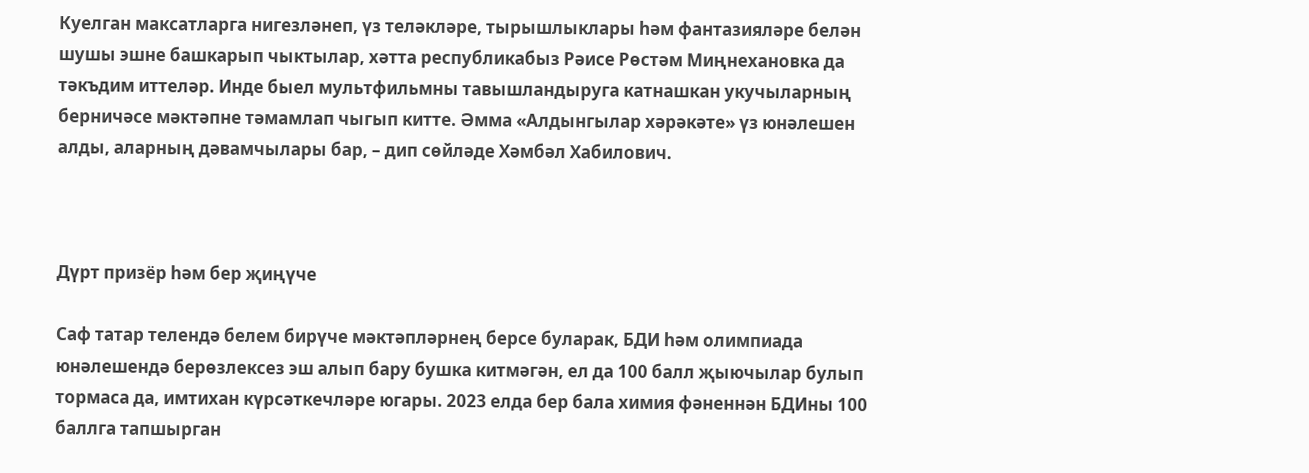Куелган максатларга нигезләнеп, үз теләкләре, тырышлыклары һәм фантазияләре белән шушы эшне башкарып чыктылар, хәтта республикабыз Рәисе Рөстәм Миңнехановка да тәкъдим иттеләр. Инде быел мультфильмны тавышландыруга катнашкан укучыларның берничәсе мәктәпне тәмамлап чыгып китте. Әмма «Алдынгылар хәрәкәте» үз юнәлешен алды, аларның дәвамчылары бар, – дип сөйләде Хәмбәл Хабилович.



Дүрт призёр һәм бер җиңүче

Саф татар телендә белем бирүче мәктәпләрнең берсе буларак, БДИ һәм олимпиада юнәлешендә берөзлексез эш алып бару бушка китмәгән, ел да 100 балл җыючылар булып тормаса да, имтихан күрсәткечләре югары. 2023 елда бер бала химия фәненнән БДИны 100 баллга тапшырган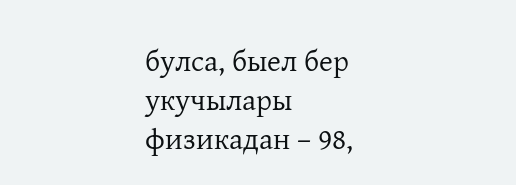булса, быел бер укучылары физикадан – 98,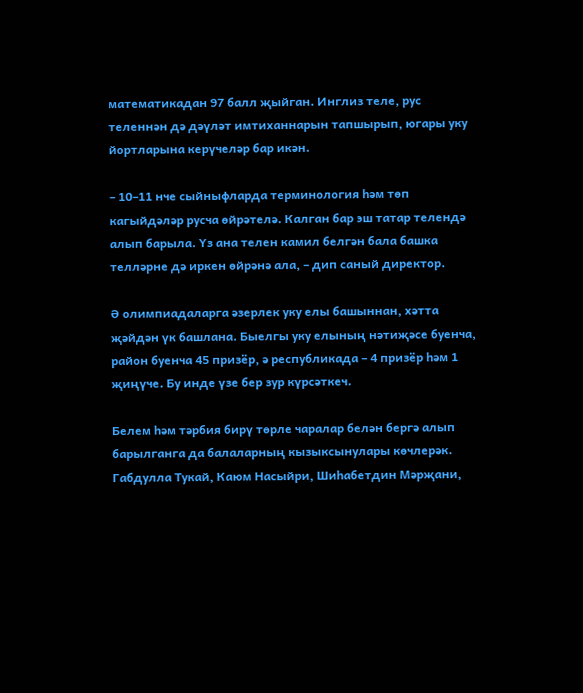математикадан 97 балл җыйган. Инглиз теле, рус теленнән дә дәүләт имтиханнарын тапшырып, югары уку йортларына керүчеләр бар икән.

– 10–11 нче сыйныфларда терминология һәм төп кагыйдәләр русча өйрәтелә. Калган бар эш татар телендә алып барыла. Үз ана телен камил белгән бала башка телләрне дә иркен өйрәнә ала, – дип саный директор.

Ә олимпиадаларга әзерлек уку елы башыннан, хәтта җәйдән үк башлана. Быелгы уку елының нәтиҗәсе буенча, район буенча 45 призёр, ә республикада – 4 призёр һәм 1 җиңүче. Бу инде үзе бер зур күрсәткеч.

Белем һәм тәрбия бирү төрле чаралар белән бергә алып барылганга да балаларның кызыксынулары көчлерәк. Габдулла Тукай, Каюм Насыйри, Шиһабетдин Мәрҗани,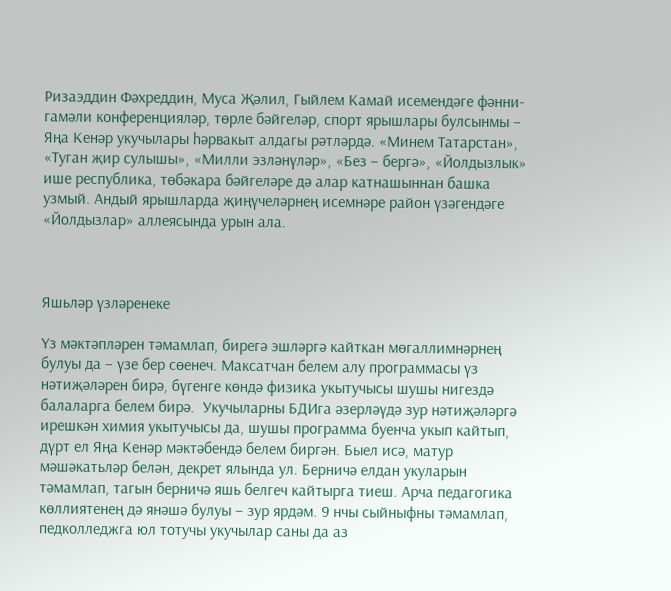Ризаэддин Фәхреддин, Муса Җәлил, Гыйлем Камай исемендәге фәнни-гамәли конференцияләр, төрле бәйгеләр, спорт ярышлары булсынмы – Яңа Кенәр укучылары һәрвакыт алдагы рәтләрдә. «Минем Татарстан», «Туган җир сулышы», «Милли эзләнүләр», «Без – бергә», «Йолдызлык» ише республика, төбәкара бәйгеләре дә алар катнашыннан башка узмый. Андый ярышларда җиңүчеләрнең исемнәре район үзәгендәге «Йолдызлар» аллеясында урын ала.



Яшьләр үзләренеке

Үз мәктәпләрен тәмамлап, бирегә эшләргә кайткан мөгаллимнәрнең булуы да – үзе бер сөенеч. Максатчан белем алу программасы үз нәтиҗәләрен бирә, бүгенге көндә физика укытучысы шушы нигездә балаларга белем бирә.  Укучыларны БДИга әзерләүдә зур нәтиҗәләргә ирешкән химия укытучысы да, шушы программа буенча укып кайтып, дүрт ел Яңа Кенәр мәктәбендә белем биргән. Быел исә, матур мәшәкатьләр белән, декрет ялында ул. Берничә елдан укуларын тәмамлап, тагын берничә яшь белгеч кайтырга тиеш. Арча педагогика көллиятенең дә янәшә булуы – зур ярдәм. 9 нчы сыйныфны тәмамлап, педколледжга юл тотучы укучылар саны да аз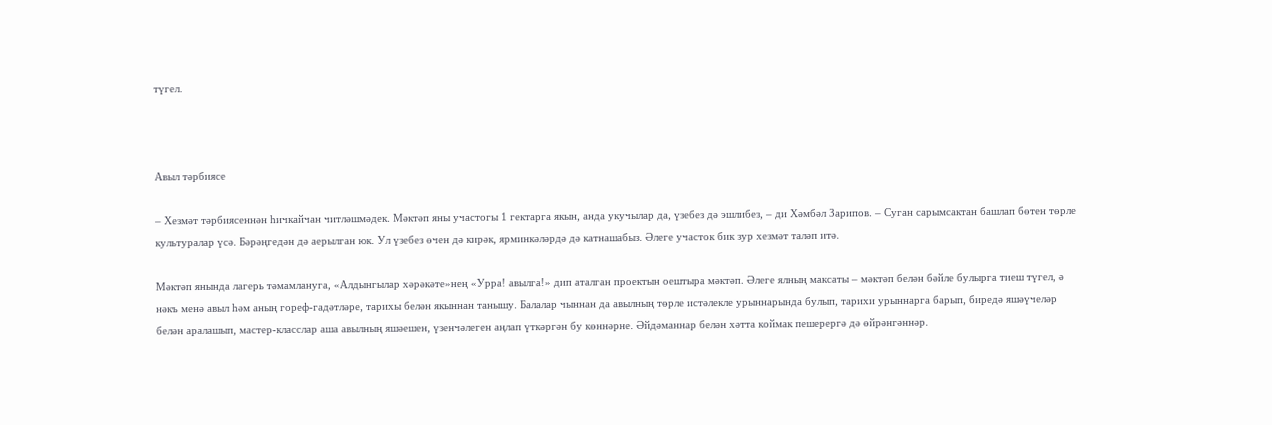түгел.



Авыл тәрбиясе

– Хезмәт тәрбиясеннән һичкайчан читләшмәдек. Мәктәп яны участогы 1 гектарга якын, анда укучылар да, үзебез дә эшлибез, – ди Хәмбәл Зарипов. – Суган сарымсактан башлап бөтен төрле культуралар үсә. Бәрәңгедән дә аерылган юк. Ул үзебез өчен дә кирәк, ярминкәләрдә дә катнашабыз. Әлеге участок бик зур хезмәт таләп итә.

Мәктәп янында лагерь тәмамлануга, «Алдынгылар хәрәкәте»нең «Урра! авылга!» дип аталган проектын оештыра мәктәп. Әлеге ялның максаты – мәктәп белән бәйле булырга тиеш түгел, ә нәкъ менә авыл һәм аның гореф-гадәтләре, тарихы белән якыннан танышу. Балалар чыннан да авылның төрле истәлекле урыннарында булып, тарихи урыннарга барып, биредә яшәүчеләр белән аралашып, мастер-класслар аша авылның яшәешен, үзенчәлеген аңлап үткәргән бу көннәрне. Әйдәманнар белән хәтта коймак пешерергә дә өйрәнгәннәр.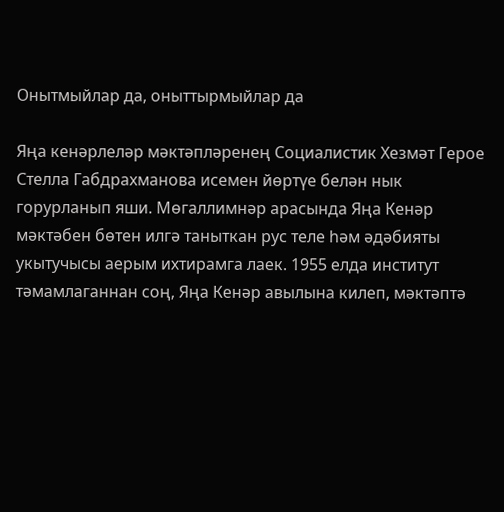Онытмыйлар да, оныттырмыйлар да

Яңа кенәрлеләр мәктәпләренең Социалистик Хезмәт Герое Стелла Габдрахманова исемен йөртүе белән нык горурланып яши. Мөгаллимнәр арасында Яңа Кенәр мәктәбен бөтен илгә таныткан рус теле һәм әдәбияты укытучысы аерым ихтирамга лаек. 1955 елда институт тәмамлаганнан соң, Яңа Кенәр авылына килеп, мәктәптә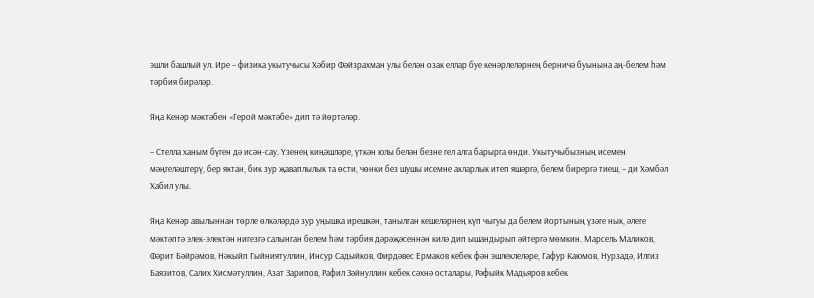эшли башлый ул. Ире – физика укытучысы Хәбир Фәйзрахман улы белән озак еллар буе кенәрлеләрнең берничә буынына аң-белем һәм тәрбия бирәләр.

Яңа Кенәр мәктәбен «Герой мәктәбе» дип тә йөртәләр.

– Стелла ханым бүген дә исән-сау. Үзенең киңәшләре, үткән юлы белән безне гел алга барырга өнди. Укытучыбызның исемен мәңгеләштерү, бер яктан, бик зур җаваплылык та өсти, чөнки без шушы исемне акларлык итеп яшәргә, белем бирергә тиеш, – ди Хәмбәл Хабил улы.

Яңа Кенәр авылыннан төрле өлкәләрдә зур уңышка ирешкән, танылган кешеләрнең күп чыгуы да белем йортының үзәге нык, әлеге мәктәптә элек-электән нигезгә салынган белем һәм тәрбия дәрәҗәсеннән килә дип ышандырып әйтергә мөмкин. Марсель Маликов, Фәрит Бәйрәмов, Нәкыйп Гыйниятуллин, Инсур Садыйков, Фирдәвес Ермаков кебек фән эшлеклеләре, Гафур Каюмов, Нурзадә, Илгиз Баязитов, Салих Хисмәтуллин, Азат Зарипов, Рафил Зәйнуллин кебек сәхнә осталары, Рәфыйк Мадьяров кебек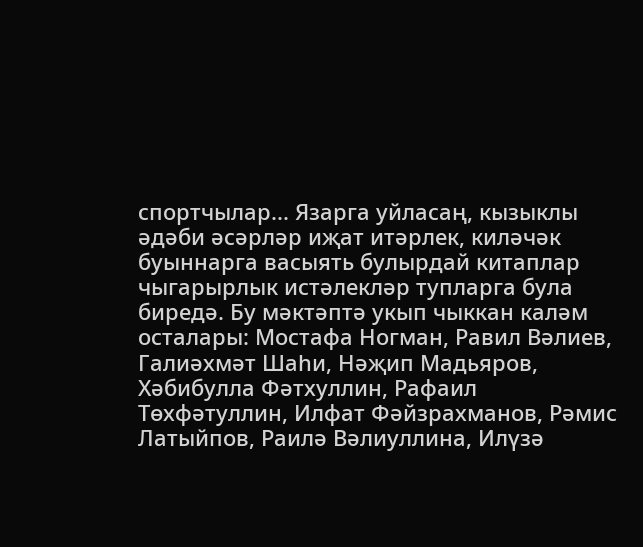спортчылар... Язарга уйласаң, кызыклы әдәби әсәрләр иҗат итәрлек, киләчәк буыннарга васыять булырдай китаплар чыгарырлык истәлекләр тупларга була биредә. Бу мәктәптә укып чыккан каләм осталары: Мостафа Ногман, Равил Вәлиев, Галиәхмәт Шаһи, Нәҗип Мадьяров, Хәбибулла Фәтхуллин, Рафаил Төхфәтуллин, Илфат Фәйзрахманов, Рәмис Латыйпов, Раилә Вәлиуллина, Илүзә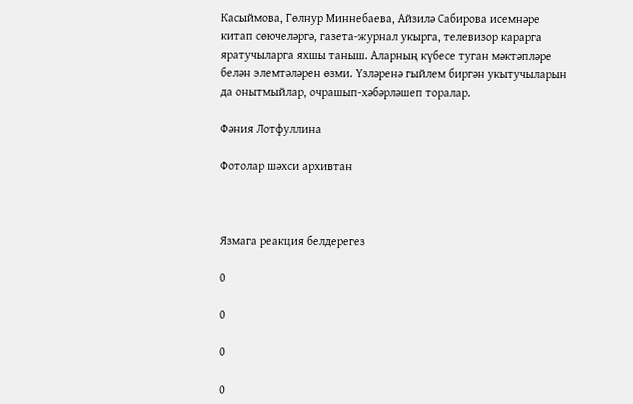Касыймова, Гөлнур Миннебаева, Айзилә Сабирова исемнәре китап сөючеләргә, газета-журнал укырга, телевизор карарга яратучыларга яхшы таныш. Аларның күбесе туган мәктәпләре белән элемтәләрен өзми. Үзләренә гыйлем биргән укытучыларын да онытмыйлар, очрашып-хәбәрләшеп торалар.

Фәния Лотфуллина

Фотолар шәхси архивтан



Язмага реакция белдерегез

0

0

0

0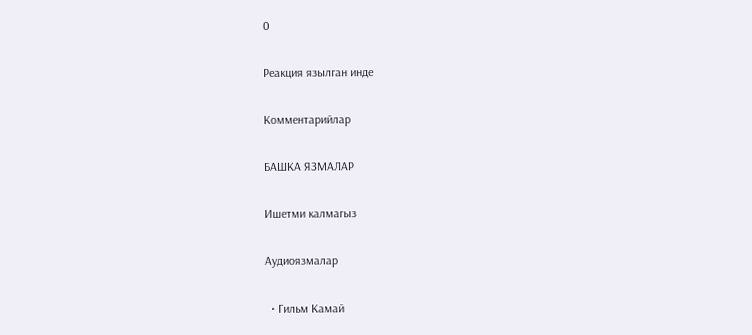0

Реакция язылган инде

Комментарийлар

БАШКА ЯЗМАЛАР

Ишетми калмагыз

Аудиоязмалар

  • Гильм Камай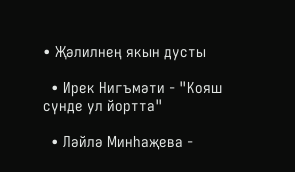• Җәлилнең якын дусты

  • Ирек Нигъмәти - "Кояш сүнде ул йортта"

  • Ләйлә Минһаҗева -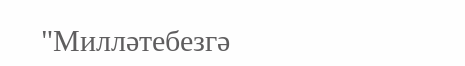"Милләтебезгә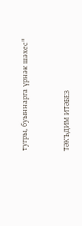тугры, буыннарга үрнәк шәхес"


ТӘКЪДИМ ИТӘБЕЗ